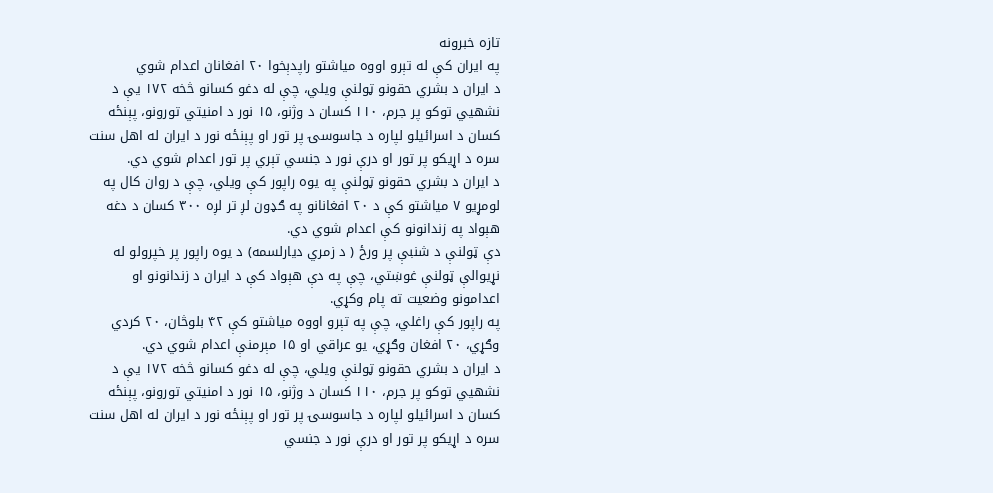تازه خبرونه
په ایران کې له تېرو اووه میاشتو راپدېخوا ۲۰ افغانان اعدام شوي
د ایران د بشري حقونو ټولنې ویلي، چې له دغو کسانو څخه ۱۷۲ یې د نشهیي توکو پر جرم، ۱۱۰ کسان د وژنو، ۱۵ نور د امنیتي تورونو، پېنځه کسان د اسرائیلو لپاره د جاسوسۍ پر تور او پېنځه نور د ایران له اهل سنت سره د اړیکو پر تور او درې نور د جنسي تېري پر تور اعدام شوي دي.
د ایران د بشري حقونو ټولنې په یوه راپور کې ویلي، چې د روان کال په لومړیو ۷ میاشتو کې د ۲۰ افغانانو په ګډون لږ تر لږه ۳۰۰ کسان د دغه هېواد په زندانونو کې اعدام شوي دي.
دې ټولنې د شنبې پر ورځ ( د زمري دیارلسمه) د یوه راپور پر خپرولو له نړیوالې ټولنې غوښتي، چې په دې هېواد کې د ایران د زندانونو او اعدامونو وضعیت ته پام وکړي.
په راپور کې راغلي، چې په تېرو اووه میاشتو کې ۴۲ بلوڅان، ۲۰ کردي وګړي، ۲۰ افغان وګړي، یو عراقي او ۱۵ مېرمنې اعدام شوي دي.
د ایران د بشري حقونو ټولنې ویلي، چې له دغو کسانو څخه ۱۷۲ یې د نشهیي توکو پر جرم، ۱۱۰ کسان د وژنو، ۱۵ نور د امنیتي تورونو، پېنځه کسان د اسرائیلو لپاره د جاسوسۍ پر تور او پېنځه نور د ایران له اهل سنت سره د اړیکو پر تور او درې نور د جنسي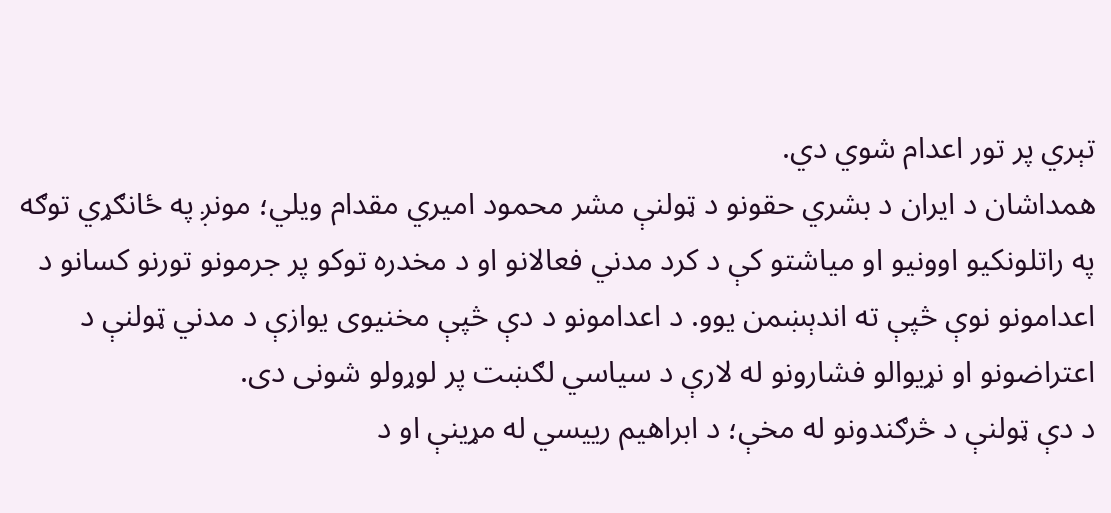تېري پر تور اعدام شوي دي.
همداشان د ایران د بشري حقونو د ټولنې مشر محمود امیري مقدام ویلي؛ مونږ په ځانګړي توګه په راتلونکیو اوونیو او میاشتو کې د کرد مدني فعالانو او د مخدره توکو پر جرمونو تورنو کسانو د اعدامونو نوې څپې ته اندېښمن یوو. د اعدامونو د دې څپې مخنیوی یوازې د مدني ټولنې د اعتراضونو او نړیوالو فشارونو له لارې د سیاسي لګښت پر لوړولو شونی دی.
د دې ټولنې د څرګندونو له مخې؛ د ابراهیم رییسي له مړینې او د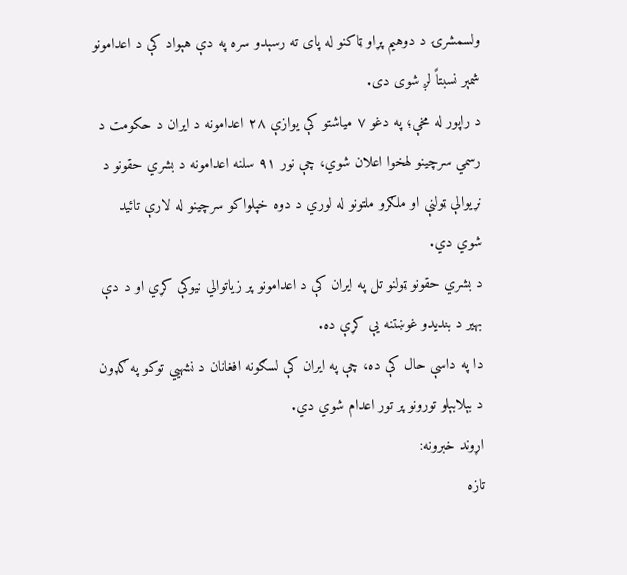ولسمشرۍ د دوهیم پړاو ټاکنو له پای ته رسېدو سره په دې هېواد کې د اعدامونو شمېر نسبتاً لږ شوی دی.
د راپور له مخې؛ په دغو ۷ میاشتو کې یوازې ۲۸ اعدامونه د ایران د حکومت د رسمي سرچینو لهخوا اعلان شوي، چې نور ۹۱ سلنه اعدامونه د بشري حقونو د نړیوالې ټولنې او ملګرو ملتونو له لوري د دوه خپلواکو سرچینو له لارې تائید شوي دي.
د بشري حقونو ټولنو تل په ایران کې د اعدامونو پر زیاتوالي نیوکې کړي او د دې بهیر د بندیدو غوښتنه یې کړې ده.
دا په داسې حال کې ده، چې په ایران کې لسګونه افغانان د نشهیي توکو په ګډون د بېلابېلو تورونو پر تور اعدام شوي دي.
اړوند خبرونه:
تازه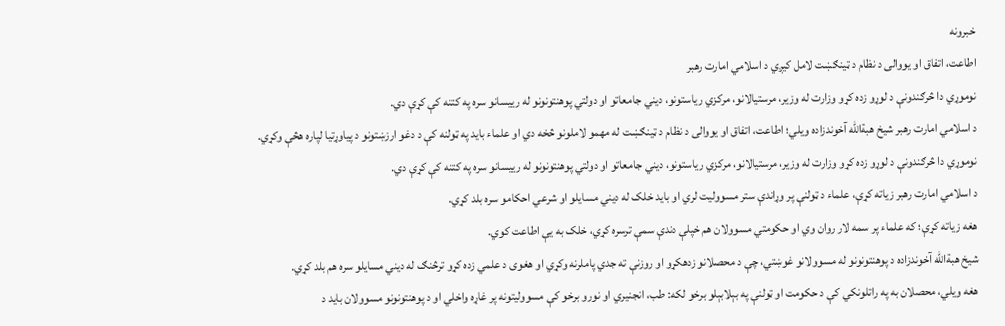خبرونه
اطاعت، اتفاق او یووالی د نظام د ټینګښت لامل کیږي د اسلامي امارت رهبر
نوموړي دا څرګندونې د لوړو زده کړو وزارت له وزیر، مرستیالانو، مرکزي ریاستونو، دیني جامعاتو او دولتي پوهنتونونو له رییسانو سره په کتنه کې کړې دي.
د اسلامي امارت رهبر شیخ هبةالله آخوندزاده ویلي؛ اطاعت، اتفاق او یووالی د نظام د ټینګښت له مهمو لاملونو څخه دي او علماء باید په ټولنه کې د دغو ارزښتونو د پیاوړتیا لپاره هڅې وکړي.
نوموړي دا څرګندونې د لوړو زده کړو وزارت له وزیر، مرستیالانو، مرکزي ریاستونو، دیني جامعاتو او دولتي پوهنتونونو له رییسانو سره په کتنه کې کړې دي.
د اسلامي امارت رهبر زیاته کړې، علماء د ټولنې پر وړاندې ستر مسوولیت لري او باید خلک له دیني مسایلو او شرعي احکامو سره بلد کړي.
هغه زیاته کړې؛ که علماء پر سمه لار روان وي او حکومتي مسوولان هم خپلې دندې سمې ترسره کړي، خلک به یې اطاعت کوي.
شیخ هبةالله آخوندزاده د پوهنتونونو له مسوولانو غوښتي، چې د محصلانو زدهکړو او روزنې ته جدي پاملرنه وکړي او هغوی د علمي زده کړو ترڅنګ له دیني مسایلو سره هم بلد کړي.
هغه ویلي، محصلان به په راتلونکي کې د حکومت او ټولنې په بېلابېلو برخو لکه: طب، انجنیري او نورو برخو کې مسوولیتونه پر غاړه واخلي او د پوهنتونونو مسوولان باید د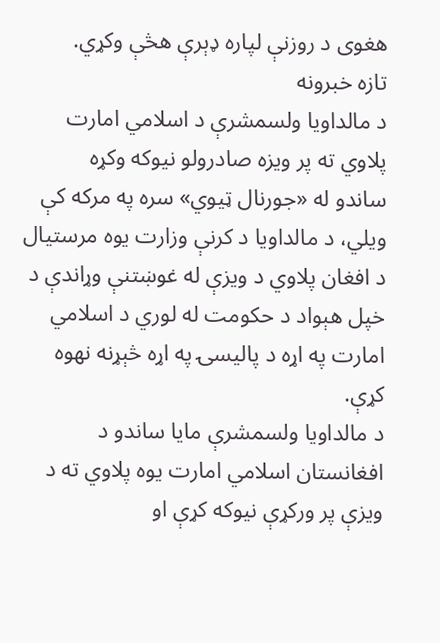هغوی د روزنې لپاره ډېرې هڅې وکړي.
تازه خبرونه
د مالداویا ولسمشرې د اسلامي امارت پلاوي ته پر ویزه صادرولو نیوکه وکړه
ساندو له «جورنال ټيوي» سره په مرکه کې ویلي، د مالداویا د کرنې وزارت یوه مرستیال د افغان پلاوي د ویزې له غوښتنې وړاندې د خپل هېواد د حکومت له لوري د اسلامي امارت په اړه د پالیسۍ په اړه څېړنه نهوه کړې.
د مالداویا ولسمشرې مایا ساندو د افغانستان اسلامي امارت یوه پلاوي ته د ویزې پر ورکړې نیوکه کړې او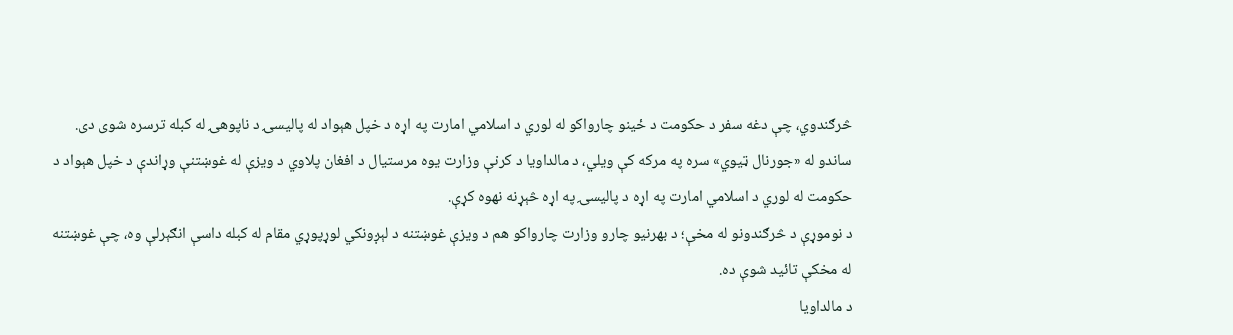څرګندوي، چې دغه سفر د حکومت د ځینو چارواکو له لوري د اسلامي امارت په اړه د خپل هېواد له پالیسۍ د ناپوهۍ له کبله ترسره شوی دی.
ساندو له «جورنال ټيوي» سره په مرکه کې ویلي، د مالداویا د کرنې وزارت یوه مرستیال د افغان پلاوي د ویزې له غوښتنې وړاندې د خپل هېواد د حکومت له لوري د اسلامي امارت په اړه د پالیسۍ په اړه څېړنه نهوه کړې.
د نوموړې د څرګندونو له مخې؛ د بهرنیو چارو وزارت چارواکو هم د ویزې غوښتنه د لېږونکي لوړپوړي مقام له کبله داسې انګېرلې وه، چې غوښتنه له مخکې تائید شوې ده.
د مالداویا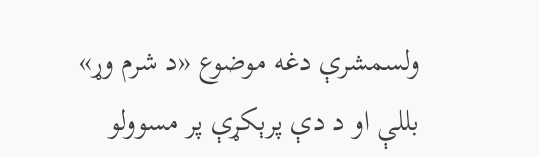ولسمشرې دغه موضوع «د شرم وړ» بللې او د دې پرېکړې پر مسوولو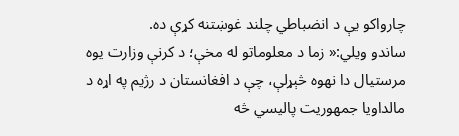چارواکو یې د انضباطي چلند غوښتنه کړې ده.
ساندو ویلي:« زما د معلوماتو له مخې؛ د کرنې وزارت یوه مرستیال دا نهوه څېړلې، چې د افغانستان د رژیم په اړه د مالداویا جمهوریت پالیسي څه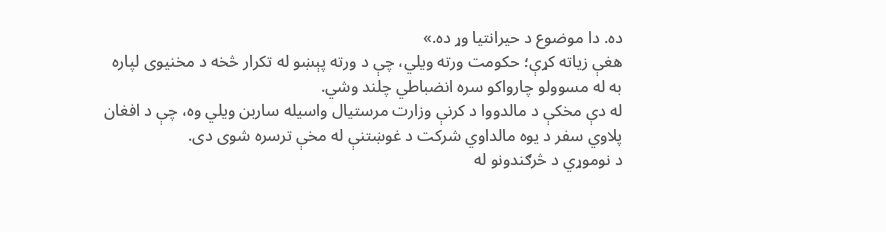ده. دا موضوع د حیرانتیا وړ ده.»
هغې زیاته کړې؛ حکومت ورته ویلي، چې د ورته پېښو له تکرار څخه د مخنیوی لپاره به له مسوولو چارواکو سره انضباطي چلند وشي.
له دې مخکې د مالدووا د کرنې وزارت مرستیال واسیله ساربن ویلي وه، چې د افغان پلاوي سفر د یوه مالداوي شرکت د غوښتنې له مخې ترسره شوی دی.
د نوموړي د څرګندونو له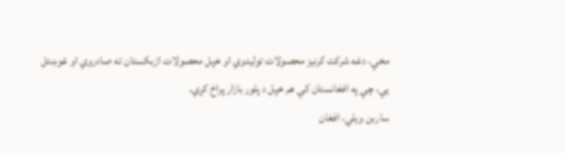مخې، دغه شرکت کرنیز محصولات تولیدوي او خپل محصولات ازبکستان ته صادروي او غوښتل یې، چې په افغانستان کې هم خپل د پلور بازار پراخ کړي.
ساربن ویلي، افغان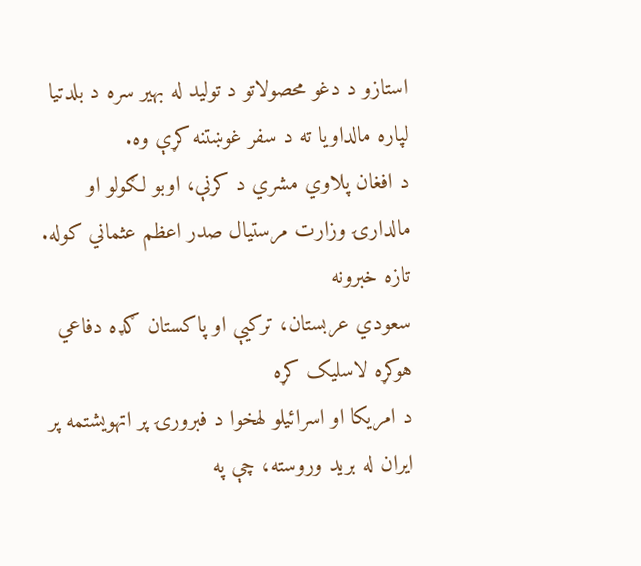استازو د دغو محصولاتو د تولید له بهیر سره د بلدتیا لپاره مالداویا ته د سفر غوښتنه کړې وه.
د افغان پلاوي مشري د کرنې، اوبو لګولو او مالدارۍ وزارت مرستیال صدر اعظم عثماني کوله.
تازه خبرونه
سعودي عربستان، ترکیې او پاکستان ګډه دفاعي هوکړه لاسلیک کړه
د امریکا او اسرائیلو لهخوا د فبرورۍ پر اتهویشتمه پر ایران له برید وروسته، چې په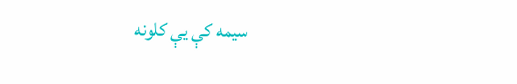سیمه کې یې کلونه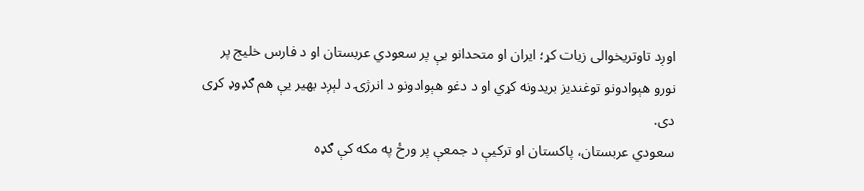اوږد تاوتریخوالی زیات کړ؛ ایران او متحدانو یې پر سعودي عربستان او د فارس خلیج پر نورو هېوادونو توغندیز بریدونه کړي او د دغو هېوادونو د انرژۍ د لېږد بهیر یې هم ګډوډ کړی دی.
سعودي عربستان، پاکستان او ترکیې د جمعې پر ورځ په مکه کې ګډه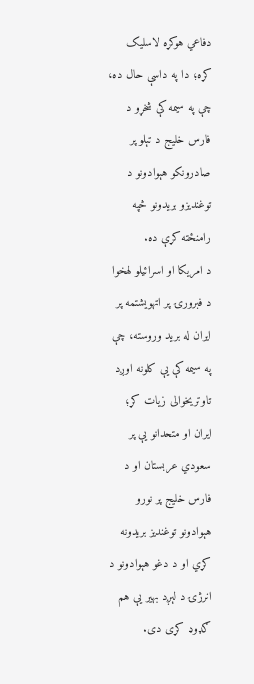دفاعي هوکړه لاسلیک کړه؛ دا په داسې حال ده، چې په سیمه کې شخړو د فارس خلیج د تېلو پر صادرونکو هېوادونو د توغندیزو بریدونو څپه رامنځته کړې ده.
د امریکا او اسرائیلو لهخوا د فبرورۍ پر اتهویشتمه پر ایران له برید وروسته، چې په سیمه کې یې کلونه اوږد تاوتریخوالی زیات کړ؛ ایران او متحدانو یې پر سعودي عربستان او د فارس خلیج پر نورو هېوادونو توغندیز بریدونه کړي او د دغو هېوادونو د انرژۍ د لېږد بهیر یې هم ګډوډ کړی دی.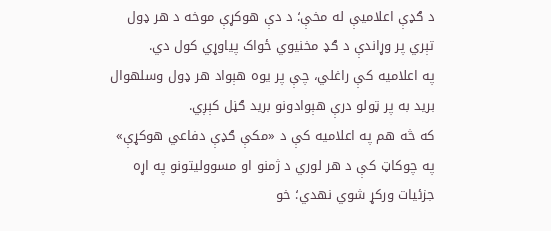د ګډې اعلامیې له مخې؛ د دې هوکړې موخه د هر ډول تېري پر وړاندې د ګډ مخنیوي ځواک پیاوړي کول دي.
په اعلامیه کې راغلي، چې پر یوه هېواد هر ډول وسلهوال برید به پر ټولو درې هېوادونو برید ګڼل کېږي.
که څه هم په اعلامیه کې د «مکې ګډې دفاعي هوکړې» په چوکاټ کې د هر لوري د ژمنو او مسوولیتونو په اړه جزئیات ورکړ شوي نهدي؛ خو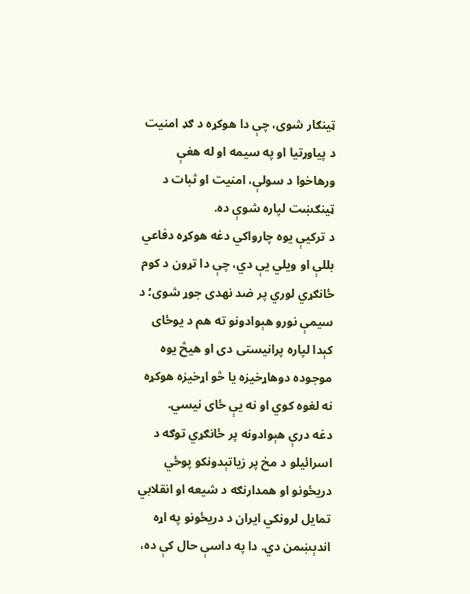ټینګار شوی، چې دا هوکړه د ګډ امنیت د پیاوړتیا او په سیمه او له هغې ورهاخوا د سولې، امنیت او ثبات د ټینګښت لپاره شوې ده.
د ترکیې یوه چارواکي دغه هوکړه دفاعي بللې او ویلي یې دي، چې دا تړون د کوم ځانګړي لوري پر ضد نهدی جوړ شوی؛ د سیمې نورو هېوادونو ته هم د یوځای کېدا لپاره پرانیستی دی او هیڅ یوه موجوده دوهاړخیزه یا څو اړخیزه هوکړه نه لغوه کوي او نه یې ځای نیسي.
دغه درې هېوادونه پر ځانګړي توګه د اسرائیلو د مخ پر زیاتېدونکو پوځي دریځونو او همدارنګه د شیعه او انقلابي تمایل لرونکي ایران د دریځونو په اړه اندېښمن دي. دا په داسې حال کې ده،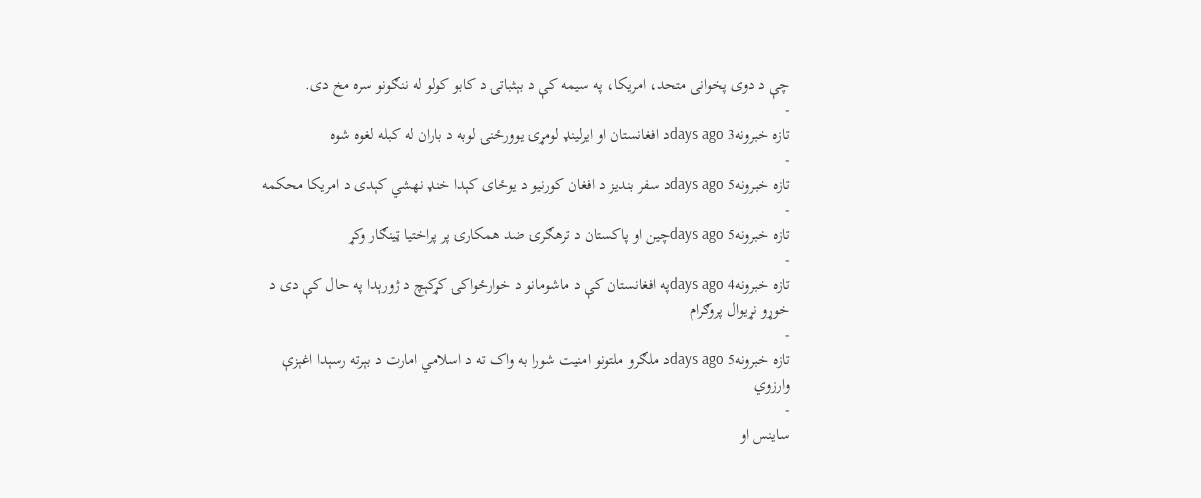چې د دوی پخوانی متحد، امریکا، په سیمه کې د بېثباتۍ د کابو کولو له ننګونو سره مخ دی.
-
تازه خبرونه3 days agoد افغانستان او ایرلینډ لومړۍ یوورځنۍ لوبه د باران له کبله لغوه شوه
-
تازه خبرونه5 days agoد سفر بندیز د افغان کورنیو د یوځای کېدا خنډ نهشي کېدی د امریکا محکمه
-
تازه خبرونه5 days agoچین او پاکستان د ترهګرۍ ضد همکارۍ پر پراختیا ټینګار وکړ
-
تازه خبرونه4 days agoپه افغانستان کې د ماشومانو د خوارځواکۍ کړکېچ د ژورېدا په حال کې دی د خوړو نړیوال پروګرام
-
تازه خبرونه5 days agoد ملګرو ملتونو امنیت شورا به واک ته د اسلامي امارت د بېرته رسېدا اغېزې وارزوي
-
ساینس او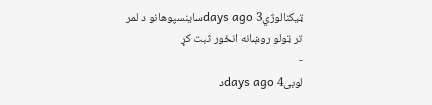ټیکنالوژي3 days agoساینسپوهانو د لمر تر ټولو روښانه انځور ثبت کړ
-
لوبی4 days agoد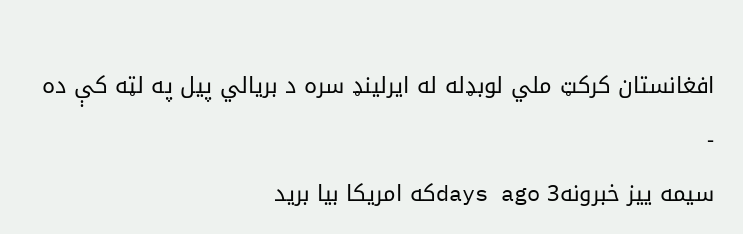افغانستان کرکټ ملي لوبډله له ایرلینډ سره د بریالي پیل په لټه کې ده
-
سیمه ییز خبرونه3 days agoکه امریکا بیا برید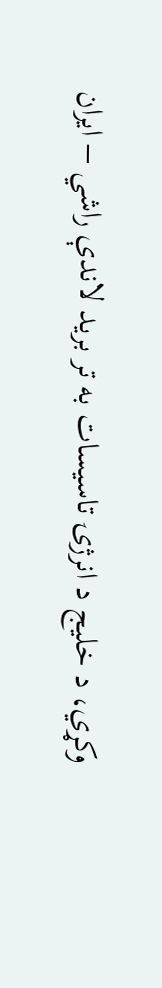وکړي، د خلیج د انرژۍ تاسیسات به تر برید لاندې راشي – ایران